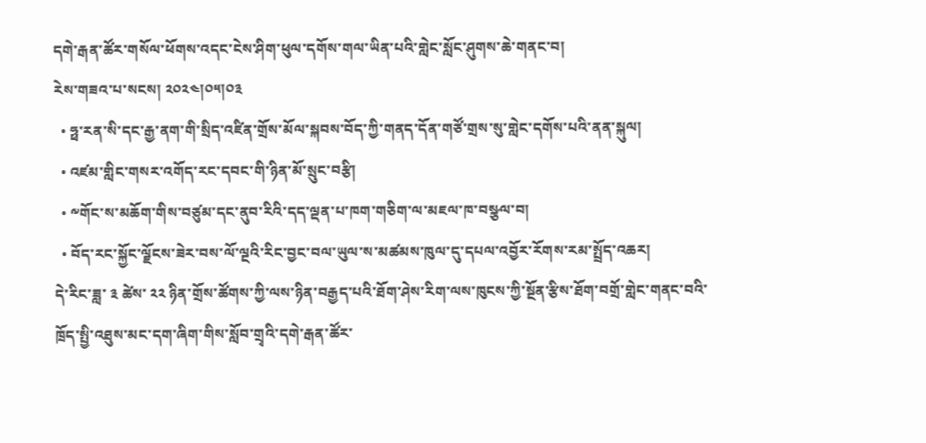དགེ་རྒན་ཚོར་གསོལ་ཕོགས་འདང་ངེས་ཤིག་ཕུལ་དགོས་གལ་ཡིན་པའི་གླེང་སློང་ཤུགས་ཆེ་གནང་བ།
རེས་གཟའ་པ་སངས། ༢༠༢༤།༠༥།༠༣
  • ཧྥ་རན་སི་དང་རྒྱ་ནག་གི་སྲིད་འཛིན་གྲོས་མོལ་སྐབས་བོད་ཀྱི་གནད་དོན་གཙོ་གྲས་སུ་གླེང་དགོས་པའི་ནན་སྐུལ།
  • འཛམ་གླིང་གསར་འགོད་རང་དབང་གི་ཉིན་མོ་སྲུང་བརྩི།
  • ༸གོང་ས་མཆོག་གིས་བཙུམ་དང་ནུབ་རིའི་དད་ལྡན་པ་ཁག་གཅིག་ལ་མཇལ་ཁ་བསྩལ་བ།
  • བོད་རང་སྐྱོང་ལྗོངས་ཟེར་བས་ལོ་ལྔའི་རིང་བྱང་བལ་ཡུལ་ས་མཚམས་ཁུལ་དུ་དཔལ་འབྱོར་རོགས་རམ་སྤྲོད་འཆར།
དེ་རིང་ཟླ་ ༣ ཚེས་ ༢༢ ཉིན་གྲོས་ཚོགས་ཀྱི་ལས་ཉིན་བརྒྱད་པའི་ཐོག་ཤེས་རིག་ལས་ཁུངས་ཀྱི་སྔོན་རྩིས་ཐོག་བགྲོ་གླེང་གནང་བའི་ཁྲོད་སྤྱི་འཐུས་མང་དག་ཞིག་གིས་སློབ་གྲྭའི་དགེ་རྒན་ཚོར་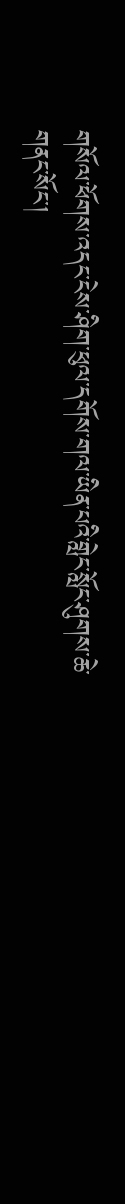གསོལ་ཕོགས་འདང་ངེས་ཤིག་ཕུལ་དགོས་གལ་ཡིན་པའི་གླེང་སློང་ཤུགས་ཆེ་གནང་སོང་།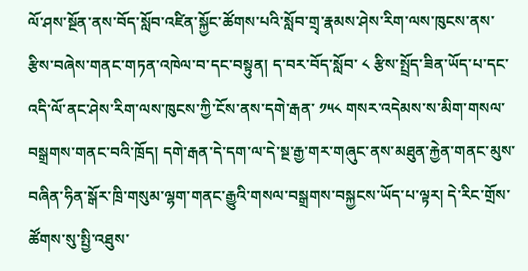ལོ་ཤས་སྔོན་ནས་བོད་སློབ་འཛིན་སྐྱོང་ཚོགས་པའི་སློབ་གྲྭ་རྣམས་ཤེས་རིག་ལས་ཁུངས་ནས་རྩིས་བཞེས་གནང་གཏན་འཁེལ་བ་དང་བསྟུན། ད་བར་བོད་སློབ་ ༨ རྩིས་སྤྲོད་ཟིན་ཡོད་པ་དང་འདི་ལོ་ནང་ཤེས་རིག་ལས་ཁུངས་ཀྱི་ངོས་ནས་དགེ་རྒན་ ༡༥༨ གསར་འདེམས་ས་མིག་གསལ་བསྒྲགས་གནང་བའི་ཁྲོད། དགེ་རྒན་དེ་དག་ལ་དེ་སྔ་རྒྱ་གར་གཞུང་ནས་མཐུན་རྐྱེན་གནང་མུས་བཞིན་ཧིན་སྒོར་ཁྲི་གསུམ་ལྷག་གནང་རྒྱུའི་གསལ་བསྒྲགས་བསྐྱངས་ཡོད་པ་ལྟར། དེ་རིང་གྲོས་ཚོགས་སུ་སྤྱི་འཐུས་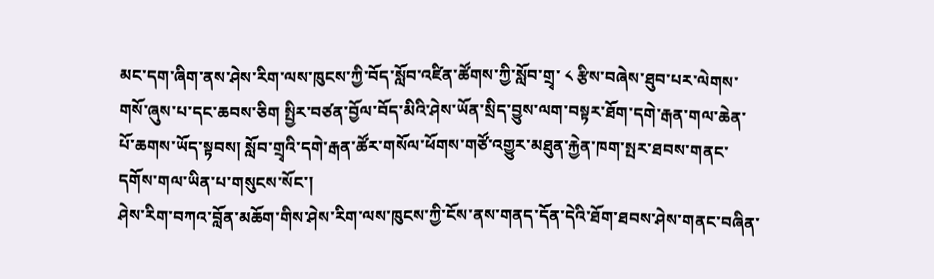མང་དག་ཞིག་ནས་ཤེས་རིག་ལས་ཁུངས་ཀྱི་བོད་སློབ་འཛིན་ཚོགས་ཀྱི་སློབ་གྲྭ་ ༨ རྩིས་བཞེས་ཐུབ་པར་ལེགས་གསོ་ཞུས་པ་དང་ཆབས་ཅིག སྤྱིར་བཙན་བྱོལ་བོད་མིའི་ཤེས་ཡོན་སྲིད་བྱུས་ལག་བསྟར་ཐོག་དགེ་རྒན་གལ་ཆེན་པོ་ཆགས་ཡོད་སྟབས། སློབ་གྲྭའི་དགེ་རྒན་ཚོར་གསོལ་ཕོགས་གཙོ་འགྱུར་མཐུན་རྐྱེན་ཁག་སྤར་ཐབས་གནང་དགོས་གལ་ཡིན་པ་གསུངས་སོང་།
ཤེས་རིག་བཀའ་བློན་མཆོག་གིས་ཤེས་རིག་ལས་ཁུངས་ཀྱི་ངོས་ནས་གནད་དོན་དེའི་ཐོག་ཐབས་ཤེས་གནང་བཞིན་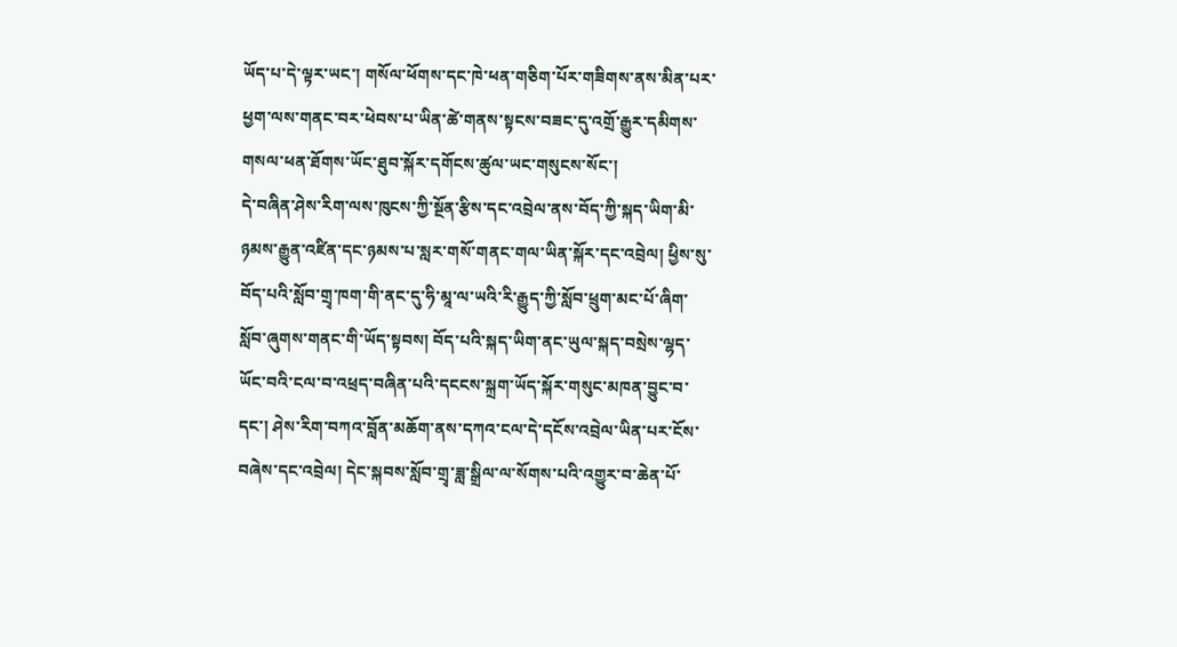ཡོད་པ་དེ་ལྟར་ཡང་། གསོལ་ཕོགས་དང་ཁེ་ཕན་གཅིག་པོར་གཟིགས་ནས་མིན་པར་ཕྱག་ལས་གནང་བར་ཕེབས་པ་ཡིན་ཚེ་གནས་སྟངས་བཟང་དུ་འགྲོ་རྒྱུར་དམིགས་གསལ་ཕན་ཐོགས་ཡོང་ཐུབ་སྐོར་དགོངས་ཚུལ་ཡང་གསུངས་སོང་།
དེ་བཞིན་ཤེས་རིག་ལས་ཁུངས་ཀྱི་སྔོན་རྩིས་དང་འབྲེལ་ནས་བོད་ཀྱི་སྐད་ཡིག་མི་ཉམས་རྒྱུན་འཛིན་དང་ཉམས་པ་སླར་གསོ་གནང་གལ་ཡིན་སྐོར་དང་འབྲེལ། ཕྱིས་སུ་བོད་པའི་སློབ་གྲྭ་ཁག་གི་ནང་དུ་ཧི་མཱ་ལ་ཡའི་རི་རྒྱུད་ཀྱི་སློབ་ཕྲུག་མང་པོ་ཞིག་སློབ་ཞུགས་གནང་གི་ཡོད་སྟབས། བོད་པའི་སྐད་ཡིག་ནང་ཡུལ་སྐད་བསྲེས་ལྷད་ཡོང་བའི་ངལ་བ་འཕྲད་བཞིན་པའི་དངངས་སྐྲག་ཡོད་སྐོར་གསུང་མཁན་བྱུང་བ་དང་། ཤེས་རིག་བཀའ་བློན་མཆོག་ནས་དཀའ་ངལ་དེ་དངོས་འབྲེལ་ཡིན་པར་ངོས་བཞེས་དང་འབྲེལ། དེང་སྐབས་སློབ་གྲྭ་ཟླ་སྒྲིལ་ལ་སོགས་པའི་འགྱུར་བ་ཆེན་པོ་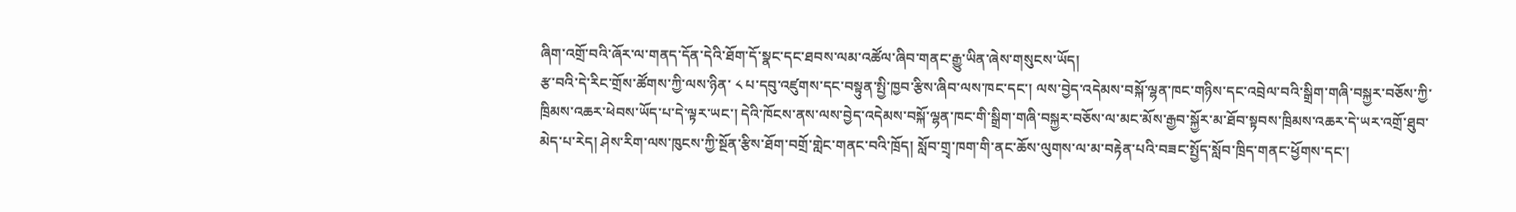ཞིག་འགྲོ་བའི་ཞོར་ལ་གནད་དོན་དེའི་ཐོག་དོ་སྣང་དང་ཐབས་ལམ་འཚོལ་ཞིབ་གནང་རྒྱུ་ཡིན་ཞེས་གསུངས་ཡོད།
རྩ་བའི་དེ་རིང་གྲོས་ཚོགས་ཀྱི་ལས་ཉིན་ ༨ པ་དབུ་འཛུགས་དང་བསྟུན་སྤྱི་ཁྱབ་རྩིས་ཞིབ་ལས་ཁང་དང་། ལས་བྱེད་འདེམས་བསྐོ་ལྷན་ཁང་གཉིས་དང་འབྲེལ་བའི་སྒྲིག་གཞི་བསྐྱར་བཅོས་ཀྱི་ཁྲིམས་འཆར་ཕེབས་ཡོད་པ་དེ་ལྟར་ཡང་། དེའི་ཁོངས་ནས་ལས་བྱེད་འདེམས་བསྐོ་ལྷན་ཁང་གི་སྒྲིག་གཞི་བསྐྱར་བཅོས་ལ་མང་མོས་རྒྱབ་སྐྱོར་མ་ཐོབ་སྟབས་ཁྲིམས་འཆར་དེ་ཡར་འགྲོ་ཐུབ་མེད་པ་རེད། ཤེས་རིག་ལས་ཁུངས་ཀྱི་སྔོན་རྩིས་ཐོག་བགྲོ་གླེང་གནང་བའི་ཁྲོད། སློབ་གྲྭ་ཁག་གི་ནང་ཆོས་ལུགས་ལ་མ་བརྟེན་པའི་བཟང་སྤྱོད་སློབ་ཁྲིད་གནང་ཕྱོགས་དང་།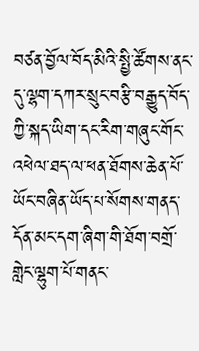བཙན་བྱོལ་བོད་མིའི་སྤྱི་ཚོགས་ནང་དུ་ལྷག་དཀར་སྲུང་བརྩི་བརྒྱུད་བོད་ཀྱི་སྐད་ཡིག་དང་རིག་གཞུང་གོང་འཕེལ་ཐད་ལ་ཕན་ཐོགས་ཆེན་པོ་ཡོང་བཞིན་ཡོད་པ་སོགས་གནད་དོན་མང་དག་ཞིག་གི་ཐོག་བགྲོ་གླེང་ལྷུག་པོ་གནང་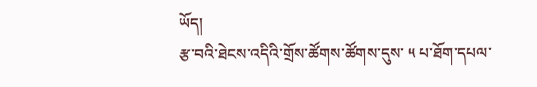ཡོད།
རྩ་བའི་ཐེངས་འདིའི་གྲོས་ཚོགས་ཚོགས་དུས་ ༥ པ་ཐོག་དཔལ་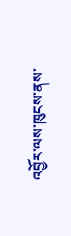འབྱོར་ལས་ཁུངས་ནས་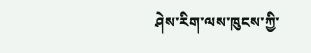ཤེས་རིག་ལས་ཁུངས་ཀྱི་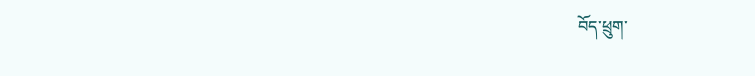བོད་ཕྲུག་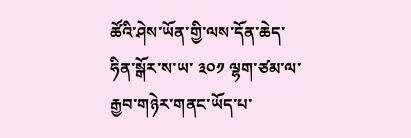ཚོའི་ཤེས་ཡོན་གྱི་ལས་དོན་ཆེད་ཧིན་སྒོར་ས་ཡ་ ༣༠༡ ལྷག་ཙམ་ལ་རྒྱབ་གཉེར་གནང་ཡོད་པ་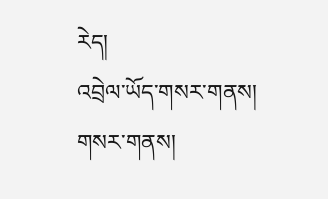རེད།
འབྲེལ་ཡོད་གསར་གནས།
གསར་གནས།